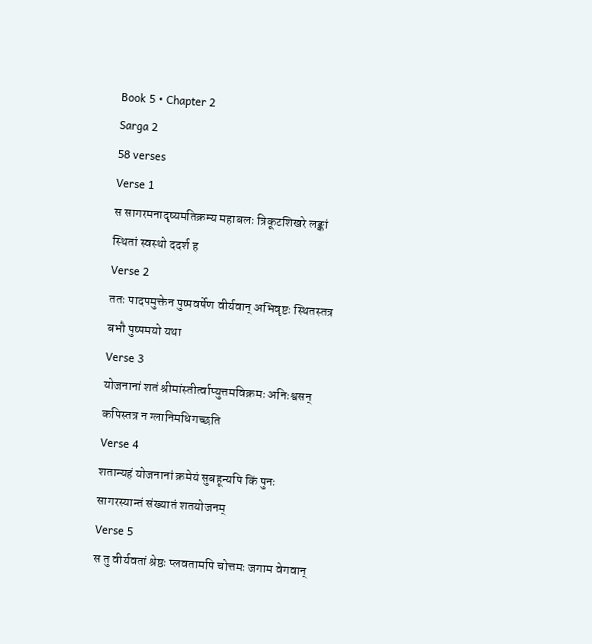Book 5 • Chapter 2
Sarga 2
58 verses
Verse 1
स सागरमनादृष्यमतिक्रम्य महाबलः त्रिकूटशिखरे लङ्कां स्थितां स्वस्थो ददर्श ह
Verse 2
ततः पादपमुक्तेन पुष्पवर्षेण वीर्यवान् अभिवृष्टः स्थितस्तत्र बभौ पुष्पमयो यथा
Verse 3
योजनानां शतं श्रीमांस्तीर्त्वाप्युत्तमविक्रमः अनिःश्वसन् कपिस्तत्र न ग्लानिमधिगच्छति
Verse 4
शतान्यहं योजनानां क्रमेयं सुबहून्यपि किं पुनः सागरस्यान्तं संख्यातं शतयोजनम्
Verse 5
स तु वीर्यवतां श्रेष्ठः प्लवतामपि चोत्तमः जगाम वेगवान्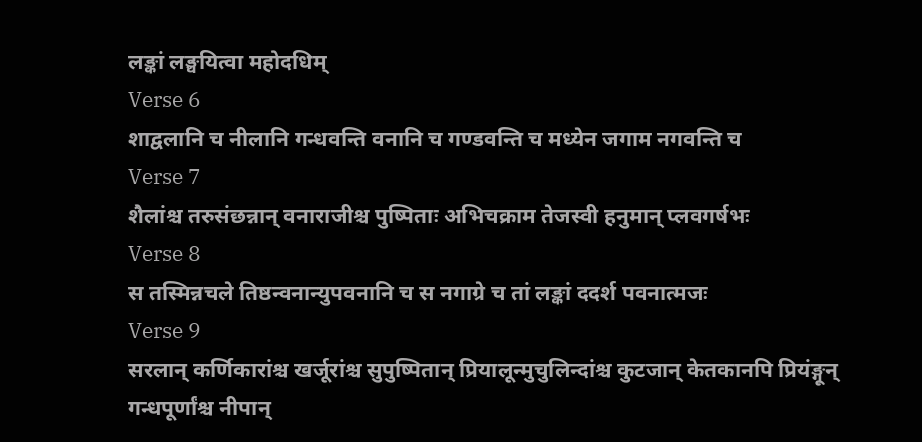लङ्कां लङ्घयित्वा महोदधिम्
Verse 6
शाद्वलानि च नीलानि गन्धवन्ति वनानि च गण्डवन्ति च मध्येन जगाम नगवन्ति च
Verse 7
शैलांश्च तरुसंछन्नान् वनाराजीश्च पुष्पिताः अभिचक्राम तेजस्वी हनुमान् प्लवगर्षभः
Verse 8
स तस्मिन्नचले तिष्ठन्वनान्युपवनानि च स नगाग्रे च तां लङ्कां ददर्श पवनात्मजः
Verse 9
सरलान् कर्णिकारांश्च खर्जूरांश्च सुपुष्पितान् प्रियालून्मुचुलिन्दांश्च कुटजान् केतकानपि प्रियंङ्गून् गन्धपूर्णांश्च नीपान्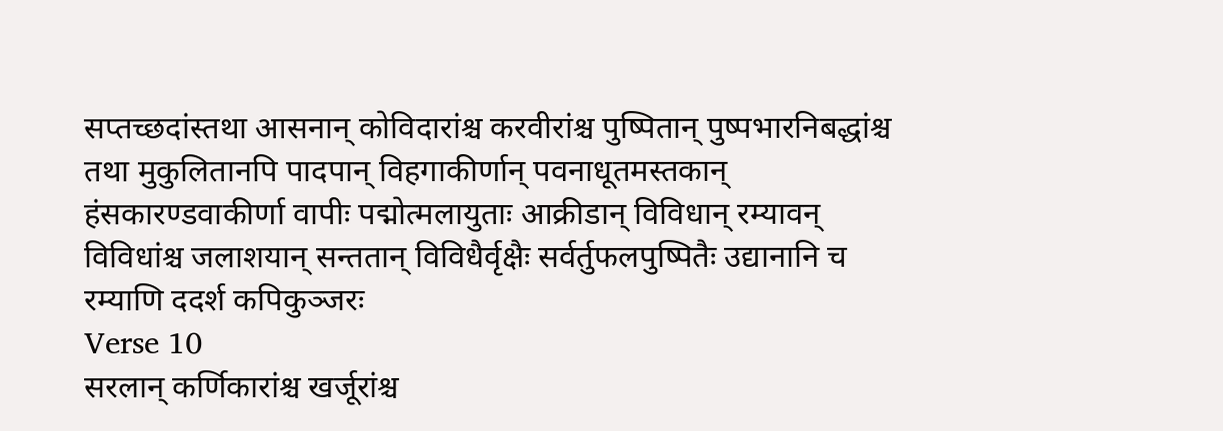सप्तच्छदांस्तथा आसनान् कोविदारांश्च करवीरांश्च पुष्पितान् पुष्पभारनिबद्धांश्च तथा मुकुलितानपि पादपान् विहगाकीर्णान् पवनाधूतमस्तकान् हंसकारण्डवाकीर्णा वापीः पद्मोत्मलायुताः आक्रीडान् विविधान् रम्यावन् विविधांश्च जलाशयान् सन्ततान् विविधैर्वृक्षैः सर्वर्तुफलपुष्पितैः उद्यानानि च रम्याणि ददर्श कपिकुञ्जरः
Verse 10
सरलान् कर्णिकारांश्च खर्जूरांश्च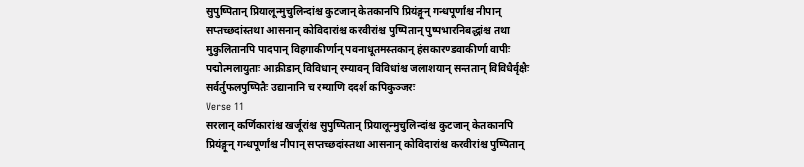सुपुष्पितान् प्रियालून्मुचुलिन्दांश्च कुटजान् केतकानपि प्रियंङ्गून् गन्धपूर्णांश्च नीपान् सप्तच्छदांस्तथा आसनान् कोविदारांश्च करवीरांश्च पुष्पितान् पुष्पभारनिबद्धांश्च तथा मुकुलितानपि पादपान् विहगाकीर्णान् पवनाधूतमस्तकान् हंसकारण्डवाकीर्णा वापीः पद्मोत्मलायुताः आक्रीडान् विविधान् रम्यावन् विविधांश्च जलाशयान् सन्ततान् विविधैर्वृक्षैः सर्वर्तुफलपुष्पितैः उद्यानानि च रम्याणि ददर्श कपिकुञ्जरः
Verse 11
सरलान् कर्णिकारांश्च खर्जूरांश्च सुपुष्पितान् प्रियालून्मुचुलिन्दांश्च कुटजान् केतकानपि प्रियंङ्गून् गन्धपूर्णांश्च नीपान् सप्तच्छदांस्तथा आसनान् कोविदारांश्च करवीरांश्च पुष्पितान्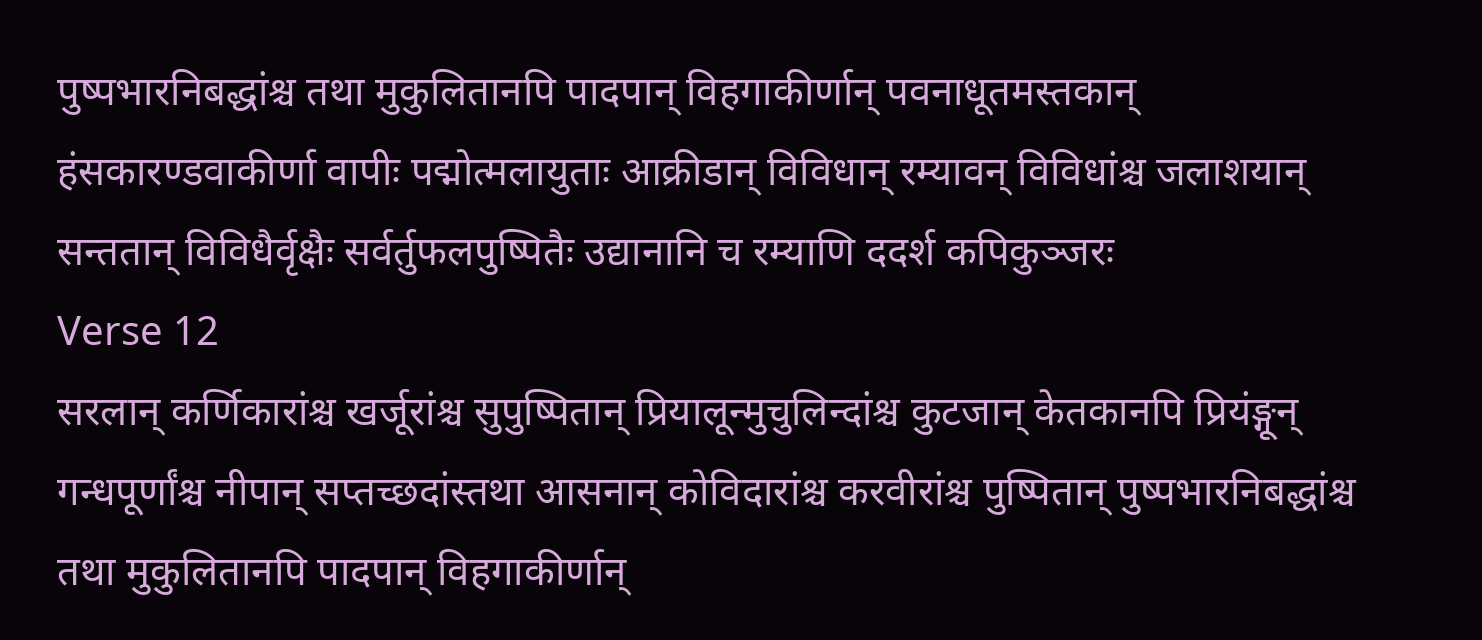पुष्पभारनिबद्धांश्च तथा मुकुलितानपि पादपान् विहगाकीर्णान् पवनाधूतमस्तकान् हंसकारण्डवाकीर्णा वापीः पद्मोत्मलायुताः आक्रीडान् विविधान् रम्यावन् विविधांश्च जलाशयान् सन्ततान् विविधैर्वृक्षैः सर्वर्तुफलपुष्पितैः उद्यानानि च रम्याणि ददर्श कपिकुञ्जरः
Verse 12
सरलान् कर्णिकारांश्च खर्जूरांश्च सुपुष्पितान् प्रियालून्मुचुलिन्दांश्च कुटजान् केतकानपि प्रियंङ्गून् गन्धपूर्णांश्च नीपान् सप्तच्छदांस्तथा आसनान् कोविदारांश्च करवीरांश्च पुष्पितान् पुष्पभारनिबद्धांश्च तथा मुकुलितानपि पादपान् विहगाकीर्णान्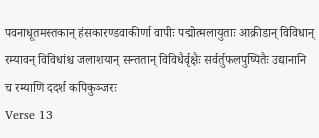पवनाधूतमस्तकान् हंसकारण्डवाकीर्णा वापीः पद्मोत्मलायुताः आक्रीडान् विविधान् रम्यावन् विविधांश्च जलाशयान् सन्ततान् विविधैर्वृक्षैः सर्वर्तुफलपुष्पितैः उद्यानानि च रम्याणि ददर्श कपिकुञ्जरः
Verse 13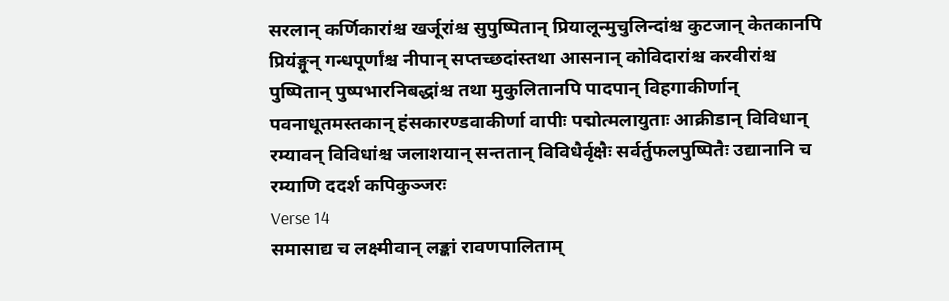सरलान् कर्णिकारांश्च खर्जूरांश्च सुपुष्पितान् प्रियालून्मुचुलिन्दांश्च कुटजान् केतकानपि प्रियंङ्गून् गन्धपूर्णांश्च नीपान् सप्तच्छदांस्तथा आसनान् कोविदारांश्च करवीरांश्च पुष्पितान् पुष्पभारनिबद्धांश्च तथा मुकुलितानपि पादपान् विहगाकीर्णान् पवनाधूतमस्तकान् हंसकारण्डवाकीर्णा वापीः पद्मोत्मलायुताः आक्रीडान् विविधान् रम्यावन् विविधांश्च जलाशयान् सन्ततान् विविधैर्वृक्षैः सर्वर्तुफलपुष्पितैः उद्यानानि च रम्याणि ददर्श कपिकुञ्जरः
Verse 14
समासाद्य च लक्ष्मीवान् लङ्कां रावणपालिताम्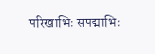परिखाभिः सपद्माभिः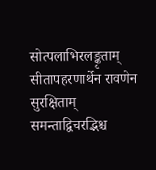सोत्पलाभिरलङ्कृताम् सीतापहरणार्थेन रावणेन सुरक्षिताम् समन्ताद्विचरद्भिश्च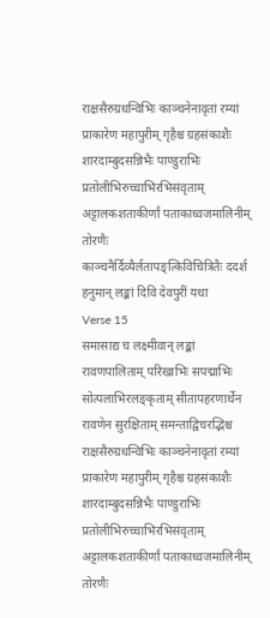राक्षसैरुग्रधन्विभिः काञ्चनेनावृतां रम्यां प्राकारेण महापुरीम् गृहैश्च ग्रहसंकाशैः शारदाम्बुदसन्निभैः पाण्डुराभिः प्रतोलीभिरुच्चाभिरभिसंवृताम् अट्टालकशताकीर्णां पताकाध्वजमालिनीम् तोरणैः काञ्चनैर्दिव्यैर्लतापङ्त्किविचित्रितैः ददर्श हनुमान् लङ्कां दिवि देवपुरीं यथा
Verse 15
समासाद्य च लक्ष्मीवान् लङ्कां रावणपालिताम् परिखाभिः सपद्माभिः सोत्पलाभिरलङ्कृताम् सीतापहरणार्थेन रावणेन सुरक्षिताम् समन्ताद्विचरद्भिश्च राक्षसैरुग्रधन्विभिः काञ्चनेनावृतां रम्यां प्राकारेण महापुरीम् गृहैश्च ग्रहसंकाशैः शारदाम्बुदसन्निभैः पाण्डुराभिः प्रतोलीभिरुच्चाभिरभिसंवृताम् अट्टालकशताकीर्णां पताकाध्वजमालिनीम् तोरणैः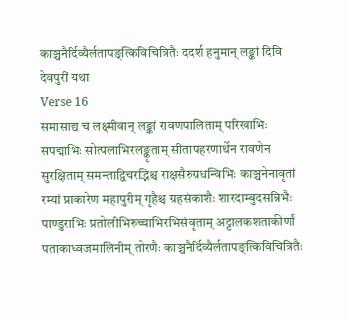काञ्चनैर्दिव्यैर्लतापङ्त्किविचित्रितैः ददर्श हनुमान् लङ्कां दिवि देवपुरीं यथा
Verse 16
समासाद्य च लक्ष्मीवान् लङ्कां रावणपालिताम् परिखाभिः सपद्माभिः सोत्पलाभिरलङ्कृताम् सीतापहरणार्थेन रावणेन सुरक्षिताम् समन्ताद्विचरद्भिश्च राक्षसैरुग्रधन्विभिः काञ्चनेनावृतां रम्यां प्राकारेण महापुरीम् गृहैश्च ग्रहसंकाशैः शारदाम्बुदसन्निभैः पाण्डुराभिः प्रतोलीभिरुच्चाभिरभिसंवृताम् अट्टालकशताकीर्णां पताकाध्वजमालिनीम् तोरणैः काञ्चनैर्दिव्यैर्लतापङ्त्किविचित्रितैः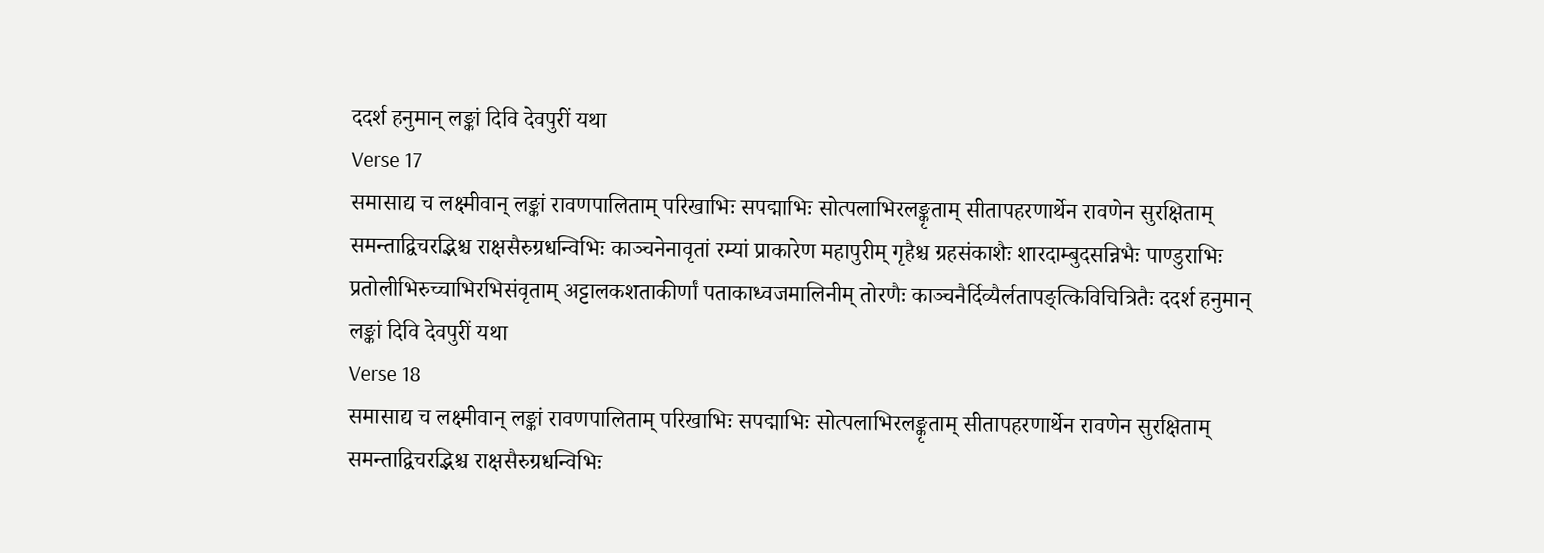ददर्श हनुमान् लङ्कां दिवि देवपुरीं यथा
Verse 17
समासाद्य च लक्ष्मीवान् लङ्कां रावणपालिताम् परिखाभिः सपद्माभिः सोत्पलाभिरलङ्कृताम् सीतापहरणार्थेन रावणेन सुरक्षिताम् समन्ताद्विचरद्भिश्च राक्षसैरुग्रधन्विभिः काञ्चनेनावृतां रम्यां प्राकारेण महापुरीम् गृहैश्च ग्रहसंकाशैः शारदाम्बुदसन्निभैः पाण्डुराभिः प्रतोलीभिरुच्चाभिरभिसंवृताम् अट्टालकशताकीर्णां पताकाध्वजमालिनीम् तोरणैः काञ्चनैर्दिव्यैर्लतापङ्त्किविचित्रितैः ददर्श हनुमान् लङ्कां दिवि देवपुरीं यथा
Verse 18
समासाद्य च लक्ष्मीवान् लङ्कां रावणपालिताम् परिखाभिः सपद्माभिः सोत्पलाभिरलङ्कृताम् सीतापहरणार्थेन रावणेन सुरक्षिताम् समन्ताद्विचरद्भिश्च राक्षसैरुग्रधन्विभिः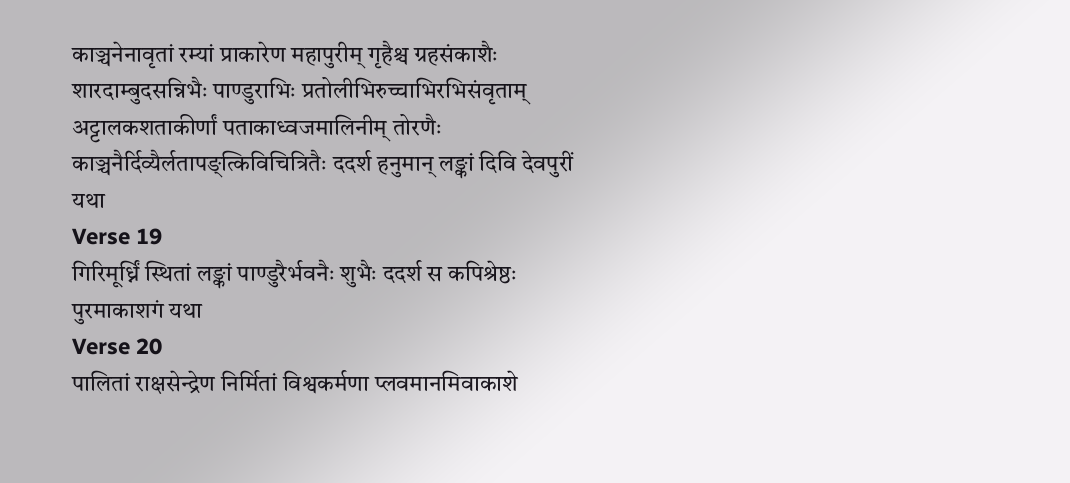काञ्चनेनावृतां रम्यां प्राकारेण महापुरीम् गृहैश्च ग्रहसंकाशैः शारदाम्बुदसन्निभैः पाण्डुराभिः प्रतोलीभिरुच्चाभिरभिसंवृताम् अट्टालकशताकीर्णां पताकाध्वजमालिनीम् तोरणैः काञ्चनैर्दिव्यैर्लतापङ्त्किविचित्रितैः ददर्श हनुमान् लङ्कां दिवि देवपुरीं यथा
Verse 19
गिरिमूर्ध्निं स्थितां लङ्कां पाण्डुरैर्भवनैः शुभैः ददर्श स कपिश्रेष्ठः पुरमाकाशगं यथा
Verse 20
पालितां राक्षसेन्द्रेण निर्मितां विश्वकर्मणा प्लवमानमिवाकाशे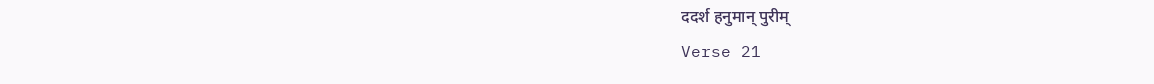ददर्श हनुमान् पुरीम्
Verse 21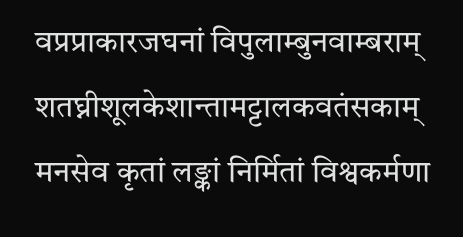वप्रप्राकारजघनां विपुलाम्बुनवाम्बराम् शतघ्नीशूलकेशान्तामट्टालकवतंसकाम् मनसेव कृतां लङ्कां निर्मितां विश्वकर्मणा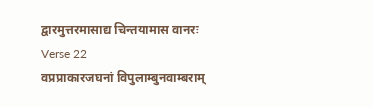द्वारमुत्तरमासाद्य चिन्तयामास वानरः
Verse 22
वप्रप्राकारजघनां विपुलाम्बुनवाम्बराम्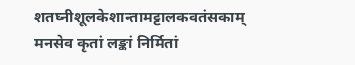शतघ्नीशूलकेशान्तामट्टालकवतंसकाम् मनसेव कृतां लङ्कां निर्मितां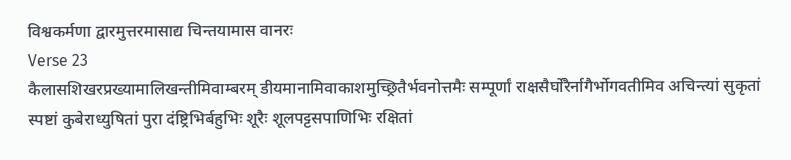विश्वकर्मणा द्वारमुत्तरमासाद्य चिन्तयामास वानरः
Verse 23
कैलासशिखरप्रख्यामालिखन्तीमिवाम्बरम् डीयमानामिवाकाशमुच्छ्रितैर्भवनोत्तमैः सम्पूर्णां राक्षसैर्घोरैर्नागैर्भोगवतीमिव अचिन्त्यां सुकृतां स्पष्टां कुबेराध्युषितां पुरा दंष्ट्रिभिर्बहुभिः शूरैः शूलपट्टसपाणिभिः रक्षितां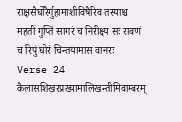राक्षसैर्घोरैर्गुहामाशीविषैरिव तस्याश्च महतीं गुप्तिं सागरं च निरीक्ष्य सः रावणं च रिपुं घोरं चिन्तयामास वानरः
Verse 24
कैलासशिखरप्रख्यामालिखन्तीमिवाम्बरम्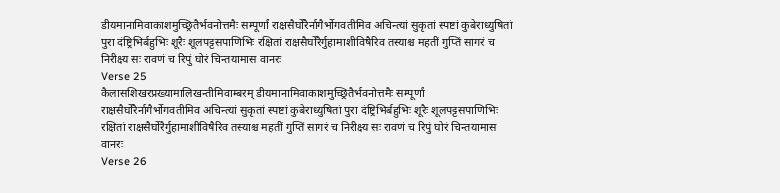डीयमानामिवाकाशमुच्छ्रितैर्भवनोत्तमैः सम्पूर्णां राक्षसैर्घोरैर्नागैर्भोगवतीमिव अचिन्त्यां सुकृतां स्पष्टां कुबेराध्युषितां पुरा दंष्ट्रिभिर्बहुभिः शूरैः शूलपट्टसपाणिभिः रक्षितां राक्षसैर्घोरैर्गुहामाशीविषैरिव तस्याश्च महतीं गुप्तिं सागरं च निरीक्ष्य सः रावणं च रिपुं घोरं चिन्तयामास वानरः
Verse 25
कैलासशिखरप्रख्यामालिखन्तीमिवाम्बरम् डीयमानामिवाकाशमुच्छ्रितैर्भवनोत्तमैः सम्पूर्णां राक्षसैर्घोरैर्नागैर्भोगवतीमिव अचिन्त्यां सुकृतां स्पष्टां कुबेराध्युषितां पुरा दंष्ट्रिभिर्बहुभिः शूरैः शूलपट्टसपाणिभिः रक्षितां राक्षसैर्घोरैर्गुहामाशीविषैरिव तस्याश्च महतीं गुप्तिं सागरं च निरीक्ष्य सः रावणं च रिपुं घोरं चिन्तयामास वानरः
Verse 26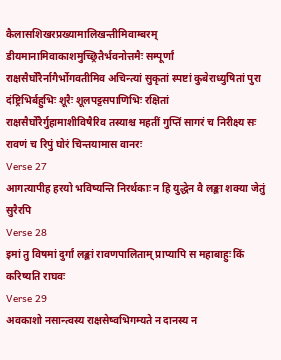कैलासशिखरप्रख्यामालिखन्तीमिवाम्बरम् डीयमानामिवाकाशमुच्छ्रितैर्भवनोत्तमैः सम्पूर्णां राक्षसैर्घोरैर्नागैर्भोगवतीमिव अचिन्त्यां सुकृतां स्पष्टां कुबेराध्युषितां पुरा दंष्ट्रिभिर्बहुभिः शूरैः शूलपट्टसपाणिभिः रक्षितां राक्षसैर्घोरैर्गुहामाशीविषैरिव तस्याश्च महतीं गुप्तिं सागरं च निरीक्ष्य सः रावणं च रिपुं घोरं चिन्तयामास वानरः
Verse 27
आगत्यापीह हरयो भविष्यन्ति निरर्थकाः न हि युद्धेन वै लङ्का शक्या जेतुं सुरैरपि
Verse 28
इमां तु विषमां दुर्गां लङ्कां रावणपालिताम् प्राप्यापि स महाबाहुः किं करिष्यति राघवः
Verse 29
अवकाशो नसान्त्वस्य राक्षसेष्वभिगम्यते न दानस्य न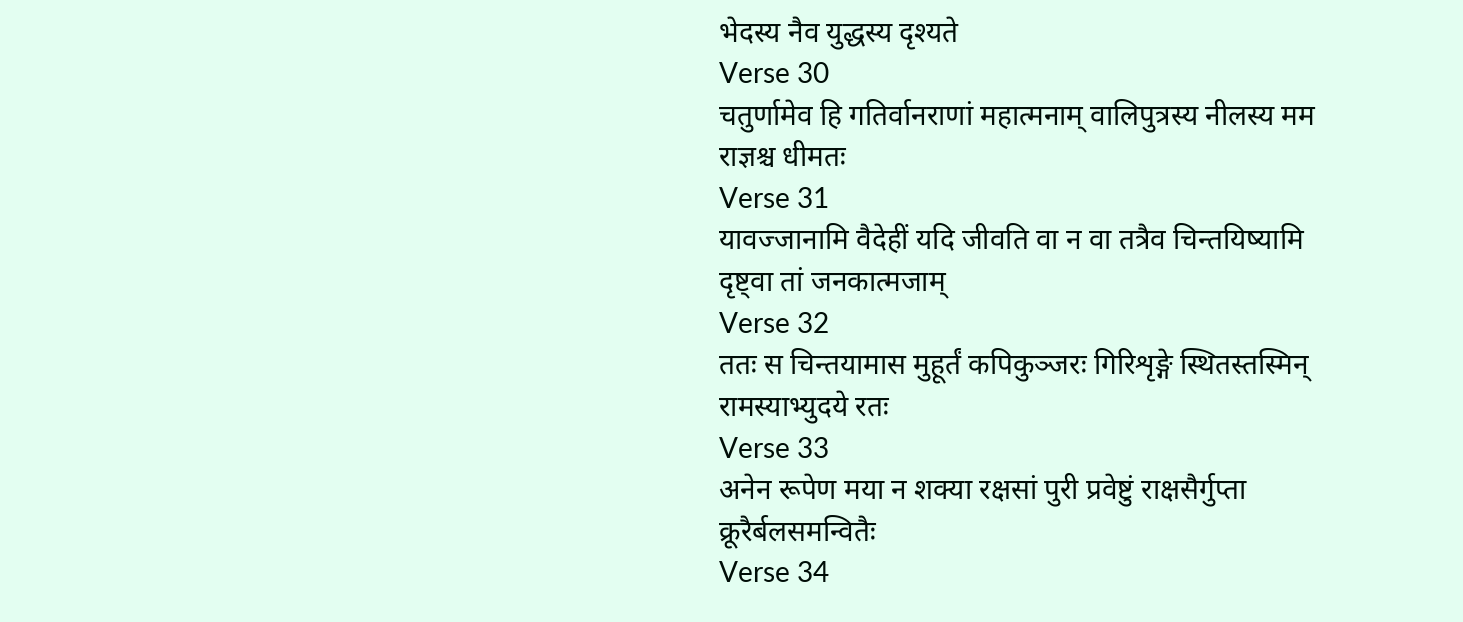भेदस्य नैव युद्धस्य दृश्यते
Verse 30
चतुर्णामेव हि गतिर्वानराणां महात्मनाम् वालिपुत्रस्य नीलस्य मम राज्ञश्च धीमतः
Verse 31
यावज्जानामि वैदेहीं यदि जीवति वा न वा तत्रैव चिन्तयिष्यामि दृष्ट्वा तां जनकात्मजाम्
Verse 32
ततः स चिन्तयामास मुहूर्तं कपिकुञ्जरः गिरिशृङ्गे स्थितस्तस्मिन् रामस्याभ्युदये रतः
Verse 33
अनेन रूपेण मया न शक्या रक्षसां पुरी प्रवेष्टुं राक्षसैर्गुप्ता क्रूरैर्बलसमन्वितैः
Verse 34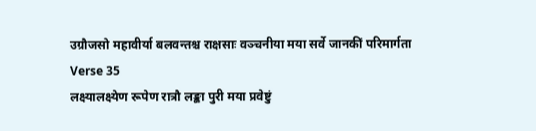उग्रौजसो महावीर्या बलवन्तश्च राक्षसाः वञ्चनीया मया सर्वे जानकीं परिमार्गता
Verse 35
लक्ष्यालक्ष्येण रूपेण रात्रौ लङ्का पुरी मया प्रवेष्टुं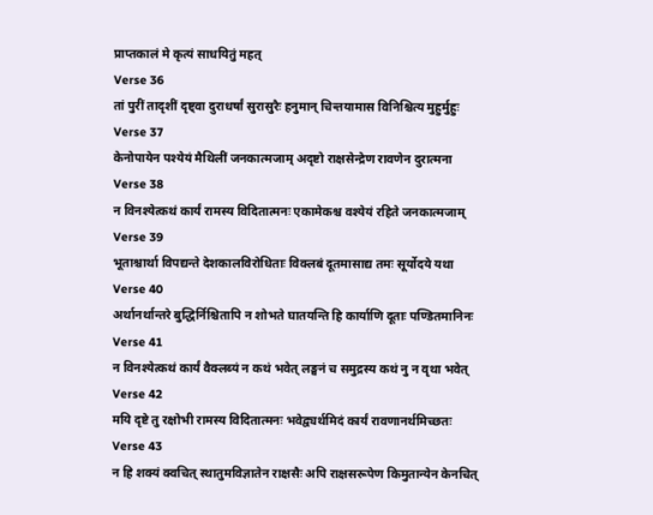प्राप्तकालं मे कृत्यं साधयितुं महत्
Verse 36
तां पुरीं तादृशीं दृष्ट्वा दुराधर्षां सुरासुरैः हनुमान् चिन्तयामास विनिश्चित्य मुहुर्मुहुः
Verse 37
केनोपायेन पश्येयं मैथिलीं जनकात्मजाम् अदृष्टो राक्षसेन्द्रेण रावणेन दुरात्मना
Verse 38
न विनश्येत्कथं कार्यं रामस्य विदितात्मनः एकामेकश्च वश्येयं रहिते जनकात्मजाम्
Verse 39
भूताश्चार्था विपद्यन्ते देशकालविरोधिताः विक्लबं दूतमासाद्य तमः सूर्योदये यथा
Verse 40
अर्थानर्थान्तरे बुद्धिर्निश्चितापि न शोभते घातयन्ति हि कार्याणि दूताः पण्डितमानिनः
Verse 41
न विनश्येत्कथं कार्यं वैक्लब्यं न कथं भवेत् लङ्घनं च समुद्रस्य कथं नु न वृथा भवेत्
Verse 42
मयि दृष्टे तु रक्षोभी रामस्य विदितात्मनः भवेद्व्यर्थमिदं कार्यं रावणानर्थमिच्छतः
Verse 43
न हि शक्यं क्वचित् स्थातुमविज्ञातेन राक्षसैः अपि राक्षसरूपेण किमुतान्येन केनचित्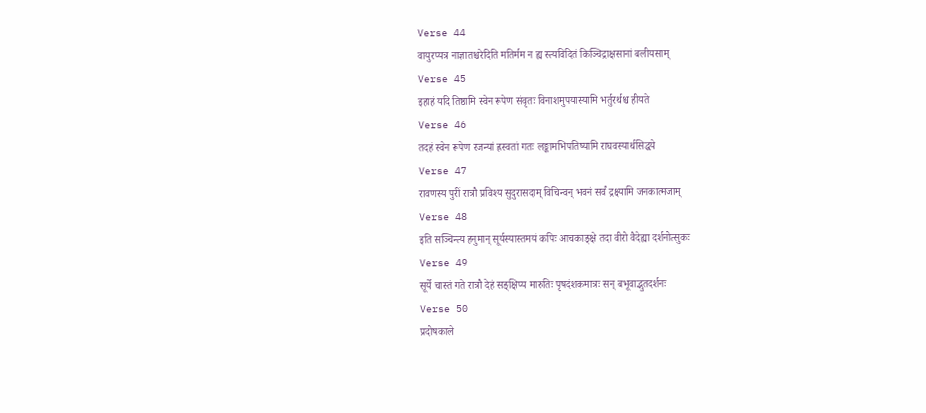Verse 44
वायुरप्यत्र नाज्ञातश्चरेदिति मतिर्मम न ह्य स्त्यविदितं किञ्चिद्राक्षसानां बलीयसाम्
Verse 45
इहाहं यदि तिष्ठामि स्वेन रूपेण संवृतः विनाशमुपयास्यामि भर्तुरर्थश्च हीयते
Verse 46
तदहं स्वेन रूपेण रजन्यां ह्रस्वतां गतः लङ्कामभिपतिष्यामि राघवस्यार्थसिद्धये
Verse 47
रावणस्य पुरीं रात्रौ प्रविश्य सुदुरासदाम् विचिन्वन् भवनं सर्वं द्रक्ष्यामि जनकात्मजाम्
Verse 48
इति सञ्चिन्त्य हनुमान् सूर्यस्यास्तमयं कपिः आचकाङ्क्षे तदा वीरो वैदेह्या दर्शनोत्सुकः
Verse 49
सूर्ये चास्तं गते रात्रौ देहं सङ्क्षिप्य मारुतिः पृषदंशकमात्रः सन् बभूवाद्भुतदर्शनः
Verse 50
प्रदोषकाले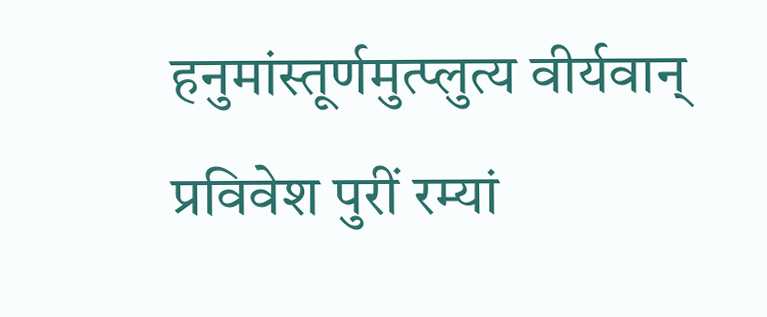हनुमांस्तूर्णमुत्प्लुत्य वीर्यवान् प्रविवेश पुरीं रम्यां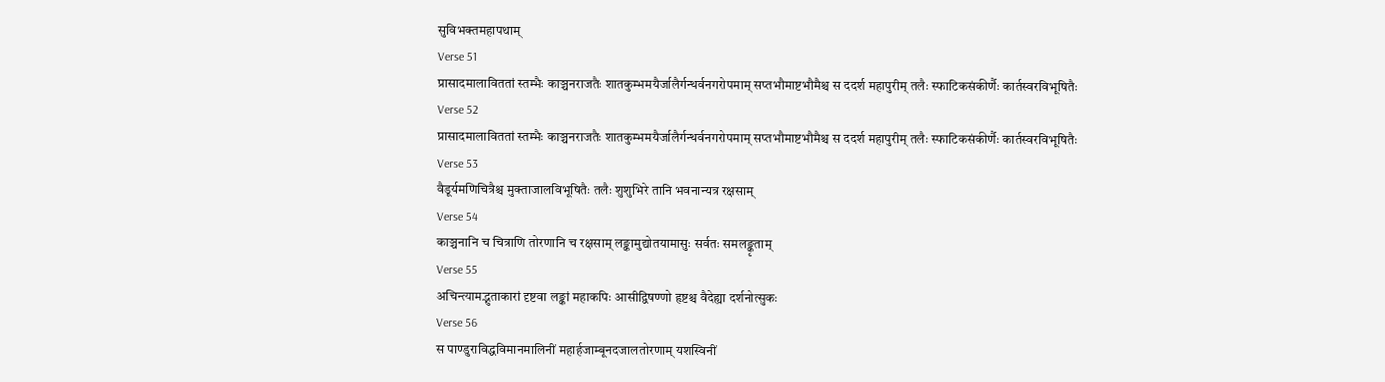सुविभक्तमहापथाम्
Verse 51
प्रासादमालाविततां स्तम्भैः काञ्चनराजतैः शातकुम्भमयैर्जालैर्गन्थर्वनगरोपमाम् सप्तभौमाष्टभौमैश्च स ददर्श महापुरीम् तलैः स्फाटिकसंकीर्णैः कार्तस्वरविभूषितैः
Verse 52
प्रासादमालाविततां स्तम्भैः काञ्चनराजतैः शातकुम्भमयैर्जालैर्गन्थर्वनगरोपमाम् सप्तभौमाष्टभौमैश्च स ददर्श महापुरीम् तलैः स्फाटिकसंकीर्णैः कार्तस्वरविभूषितैः
Verse 53
वैडूर्यमणिचित्रैश्च मुक्ताजालविभूषितैः तलैः शुशुभिरे तानि भवनान्यत्र रक्षसाम्
Verse 54
काञ्चनानि च चित्राणि तोरणानि च रक्षसाम् लङ्कामुद्योतयामासुः सर्वतः समलङ्कृताम्
Verse 55
अचिन्त्यामद्भुताकारां दृष्टवा लङ्कां महाकपिः आसीद्विषण्णो हृष्टश्च वैदेह्या दर्शनोत्सुकः
Verse 56
स पाण्डुराविद्धविमानमालिनीं महार्हजाम्बूनदजालतोरणाम् यशस्विनीं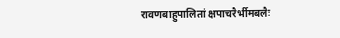रावणबाहुपालितां क्षपाचरैर्भीमबलैः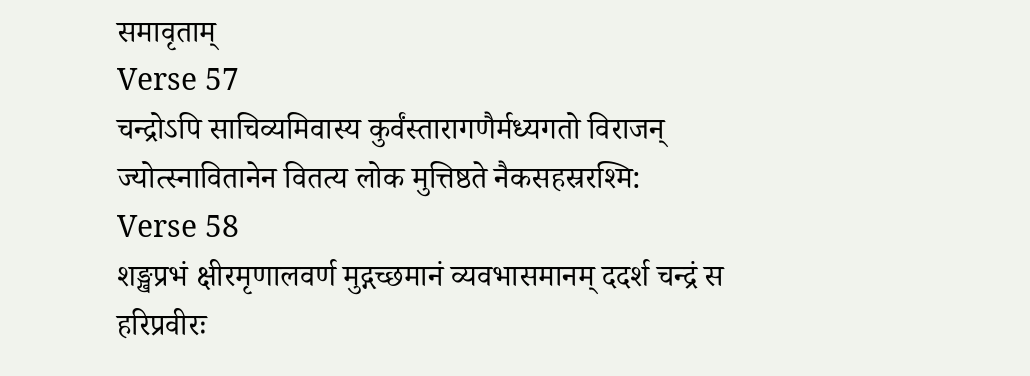समावृताम्
Verse 57
चन्द्रोऽपि साचिव्यमिवास्य कुर्वंस्तारागणैर्मध्यगतो विराजन् ज्योत्स्नावितानेन वितत्य लोक मुत्तिष्ठते नैकसहस्ररश्मि:
Verse 58
शङ्खप्रभं क्षीरमृणालवर्ण मुद्गच्छमानं व्यवभासमानम् ददर्श चन्द्रं स हरिप्रवीरः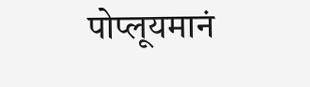पोप्लूयमानं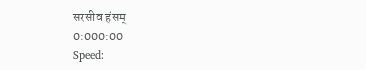सरसीव हंसम्
0:000:00
Speed: